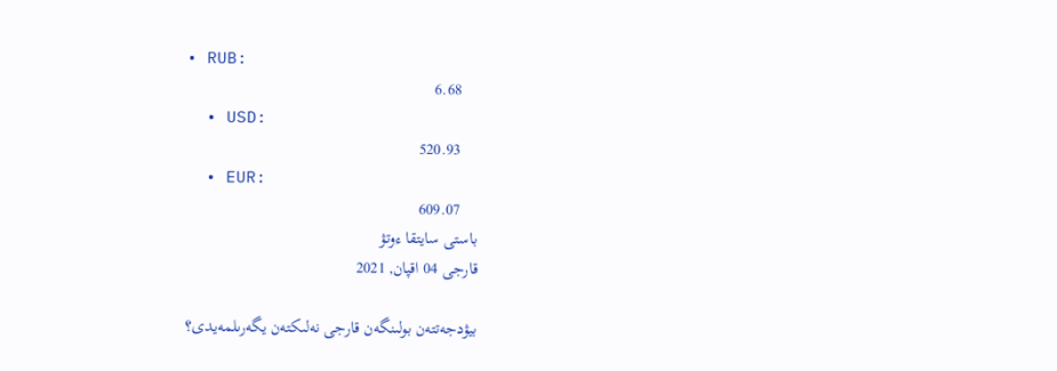• RUB:
    6.68
  • USD:
    520.93
  • EUR:
    609.07
باستى سايتقا ءوتۋ
قارجى 04 اقپان, 2021

بيۋدجەتتەن بولىنگەن قارجى نەلىكتەن يگەرىلمەيدى؟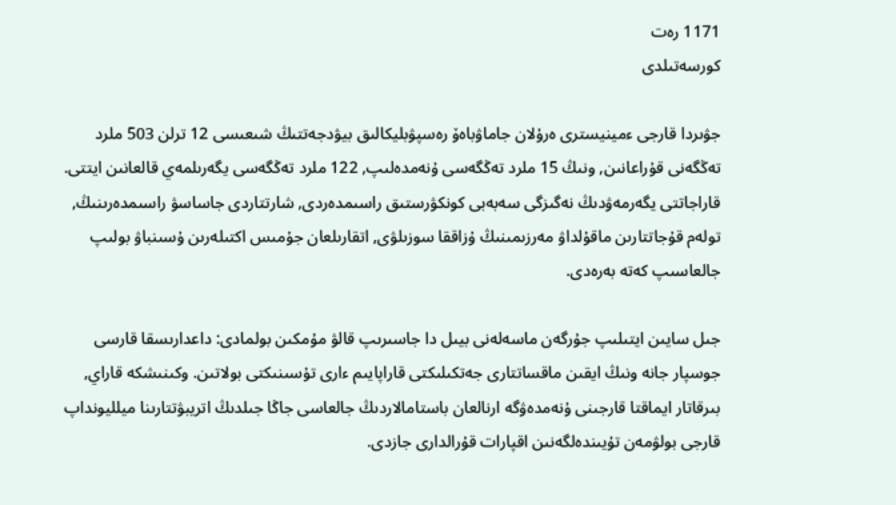1171 رەت
كورسەتىلدى

جۋىردا قارجى ءمينيسترى ەرۇلان جاماۋباەۆ رەسپۋبليكالىق بيۋدجەتتىڭ شىعىسى 12 ترلن 503 ملرد تەڭگەنى قۇراعانىن, ونىڭ 15 ملرد تەڭگەسى ۇنەمدەلىپ, 122 ملرد تەڭگەسى يگەرىلمەي قالعانىن ايتتى. قاراجاتتى يگەرمەۋدىڭ نەگىزگى سەبەبى كونكۋرستىق راسىمدەردى, شارتتاردى جاساسۋ راسىمدەرىنىڭ, تولەم قۇجاتتارىن ماقۇلداۋ مەرزىمىنىڭ ۇزاققا سوزىلۋى, اتقارىلعان جۇمىس اكتىلەرىن ۇسىنباۋ بولىپ جالعاسىپ كەتە بەرەدى.

جىل سايىن ايتىلىپ جۇرگەن ماسەلەنى بيىل دا جاسىرىپ قالۋ مۇمكىن بولمادى: داعدارىسقا قارسى جوسپار جانە ونىڭ ايقىن ماقساتتارى جەتكىلىكتى قاراپايىم ءارى تۇسىنىكتى بولاتىن. وكىنىشكە قاراي, بىرقاتار ايماقتا قارجىنى ۇنەمدەۋگە ارنالعان باستامالاردىڭ جالعاسى جاڭا جىلدىڭ اتريبۋتتارىنا ميلليونداپ قارجى بولۋمەن تۇيىندەلگەنىن اقپارات قۇرالدارى جازدى.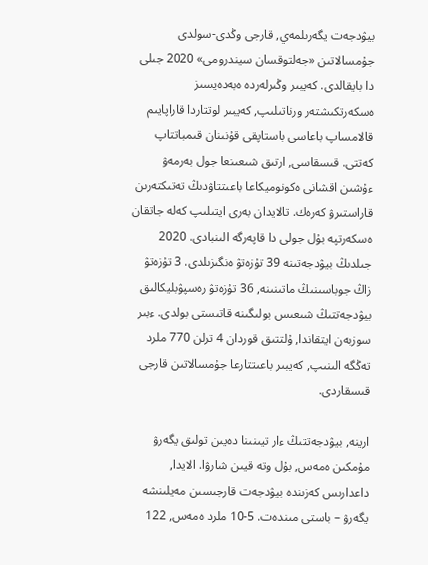بيۋدجەت يگەرىلمەي, قارجى وڭدى-سولدى جۇمسالاتىن «جەلتوقسان سيندرومى» 2020 جىلى دا بايقالدى. كەيبىر وڭىرلەردە ەبەدەيسىز ەسكەرتكىشتەر ورناتىلىپ, كەيبىر لوتتاردا قاراپايىم قالامساپ باعاسى باستاپقى قۇنىنان قىمباتتاپ كەتتى. قىسقاسى, ارتىق شىعىنعا جول بەرمەۋ ءۇشىن اقشانى ەكونوميكاعا باعىتتاۋدىڭ تەتىكتەرىن قاراستىرۋ كەرەك. تالايدان بەرى ايتىلىپ كەلە جاتقان ەسكەرتپە بۇل جولى دا قاپەرگە الىنبادى. 2020 جىلدىڭ بيۋدجەتىنە 39 تۇزەتۋ ەنگىزىلدى. 3 تۇزەتۋ زاڭ جوباسىنىڭ ماتىنىنە, 36 تۇزەتۋ رەسپۋبليكالىق بيۋدجەتتىڭ شىعىس بولىگىنە قاتىستى بولدى. ءبىر سوزبەن ايتقاندا, ۇلتتىق قوردان 4 ترلن 770 ملرد تەڭگە الىنىپ, كەيبىر باعىتتارعا جۇمسالاتىن قارجى قىسقاردى.

ارينە, بيۋدجەتتىڭ ءار تيىنىنا دەيىن تولىق يگەرۋ مۇمكىن ەمەس, بۇل وتە قيىن شارۋا. الايدا, داعدارىس كەزىندە بيۋدجەت قارجىسىن مەيلىنشە يگەرۋ – باستى مىندەت. 5-10 ملرد ەمەس, 122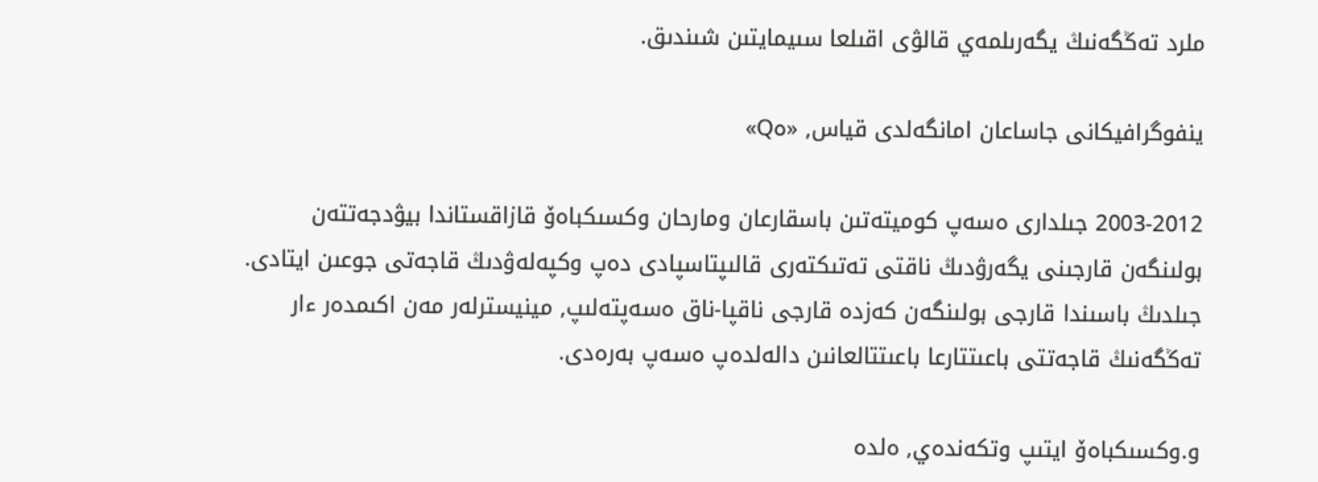ملرد تەڭگەنىڭ يگەرىلمەي قالۋى اقىلعا سىيمايتىن شىندىق.

ينفوگرافيكانى جاساعان امانگەلدى قياس, «ەQ»

2003-2012 جىلدارى ەسەپ كوميتەتىن باسقارعان ومارحان وكسىكباەۆ قازاقستاندا بيۋدجەتتەن بولىنگەن قارجىنى يگەرۋدىڭ ناقتى تەتىكتەرى قالىپتاسپادى دەپ وكپەلەۋدىڭ قاجەتى جوعىن ايتادى. جىلدىڭ باسىندا قارجى بولىنگەن كەزدە قارجى ناقپا-ناق ەسەپتەلىپ, مينيسترلەر مەن اكىمدەر ءار تەڭگەنىڭ قاجەتتى باعىتتارعا باعىتتالعانىن دالەلدەپ ەسەپ بەرەدى.

و.وكسىكباەۆ ايتىپ وتكەندەي, ەلدە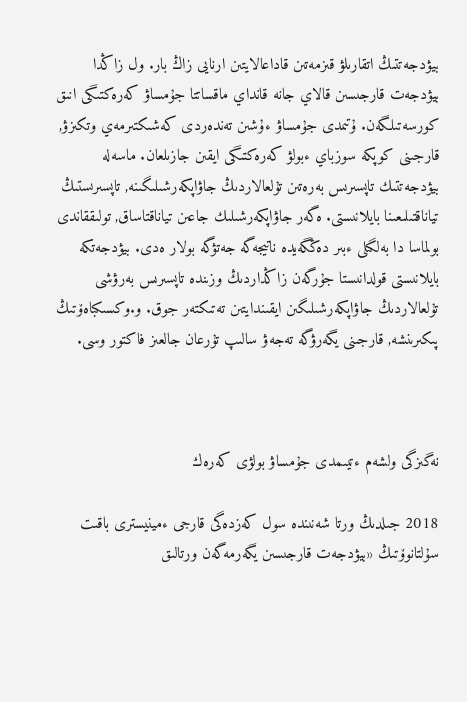بيۋدجەتتىڭ اتقارىلۋ قىزمەتىن قاداعالايتىن ارنايى زاڭ بار. ول زاڭدا بيۋدجەت قارجىسىن قالاي جانە قانداي ماقساتتا جۇمساۋ كەرەكتىگى انىق كورسەتىلگەن. ۇتىمدى جۇمساۋ ءۇشىن تەندەردى كەشىكتىرمەي وتكىزۋ, قارجىنى كوپكە سوزباي ءبولۋ كەرەكتىگى ايقىن جازىلعان. ماسەلە بيۋدجەتتىك تاپسىرىس بەرەتىن تۇلعالاردىڭ جاۋاپكەرشىلىگىنە, تاپسىرىستىڭ تياناقتىلىعىنا بايلانىستى. ەگەر جاۋاپكەرشىلىك جاعىن تياناقتاساق, تولىققاندى بولماسا دا بەلگىلى ءبىر دەڭگەيدە ناتيجەگە جەتۋگە بولار ەدى. بيۋدجەتكە بايلانىستى قولدانىستا جۇرگەن زاڭداردىڭ وزىندە تاپسىرىس بەرۋشى تۇلعالاردىڭ جاۋاپكەرشىلىگىن ايقىندايتىن تەتىكتەر جوق. و.وكسىكباەۆتىڭ پىكىرىنشە, قارجىنى يگەرۋگە تەجەۋ سالىپ تۇرعان جالعىز فاكتور وسى.



نەگىزگى ولشەم ءتيىمدى جۇمساۋ بولۋى كەرەك

2018 جىلدىڭ ورتا شەنىندە سول كەزدەگى قارجى ءمينيسترى باقىت سۇلتانوۆتىڭ «بيۋدجەت قارجىسىن يگەرمەگەن ورتالىق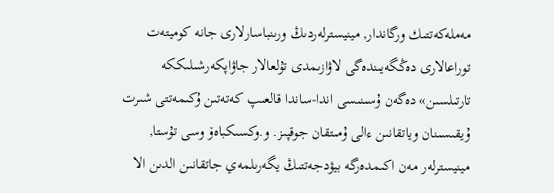مەملەكەتتىك ورگاندار, مينيسترلەردىڭ ورىنباسارلارى جانە كوميتەت توراعالارى دەڭگەيىندەگى لاۋازىمدى تۇلعالار جاۋاپكەرشىلىككە تارتىلسىن» دەگەن ۇسىنىسى اندا-ساندا قالعىپ كەتەتىن ۇكىمەتتى شىرت ۇيقىسىنان وياتقانىن ءالى ۇمىتقان جوقپىز. و.وكسىكباەۆ وسى تۇستا, مينيسترلەر مەن اكىمدەرگە بيۋدجەتتىڭ يگەرىلمەي جاتقانىن الدىن الا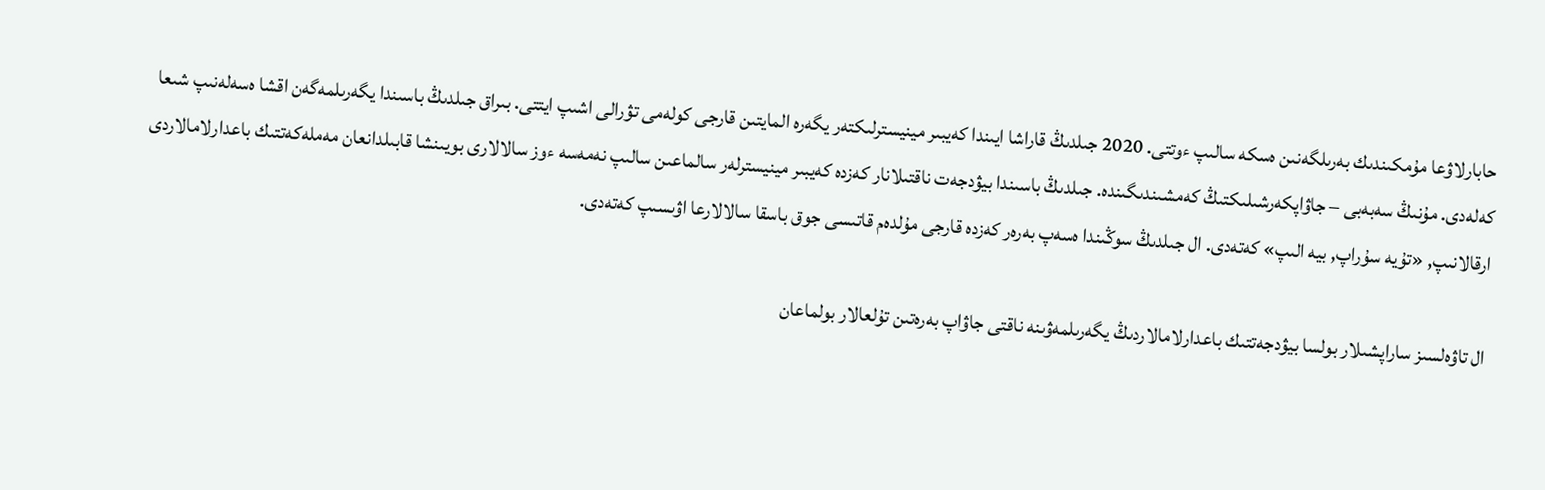حابارلاۋعا مۇمكىندىك بەرىلگەنىن ەسكە سالىپ ءوتتى. 2020 جىلدىڭ قاراشا ايىندا كەيبىر مينيسترلىكتەر يگەرە المايتىن قارجى كولەمى تۋرالى اشىپ ايتتى. بىراق جىلدىڭ باسىندا يگەرىلمەگەن اقشا ەسەلەنىپ شىعا كەلەدى. مۇنىڭ سەبەبى – جاۋاپكەرشىلىكتىڭ كەمشىندىگىندە. جىلدىڭ باسىندا بيۋدجەت ناقتىلانار كەزدە كەيبىر مينيسترلەر سالماعىن سالىپ نەمەسە ءوز سالالارى بويىنشا قابىلدانعان مەملەكەتتىك باعدارلامالاردى ارقالانىپ, «تۇيە سۇراپ, بيە الىپ» كەتەدى. ال جىلدىڭ سوڭىندا ەسەپ بەرەر كەزدە قارجى مۇلدەم قاتىسى جوق باسقا سالالارعا اۋىسىپ كەتەدى.

ال تاۋەلسىز ساراپشىلار بولسا بيۋدجەتتىك باعدارلامالاردىڭ يگەرىلمەۋىنە ناقتى جاۋاپ بەرەتىن تۇلعالار بولماعان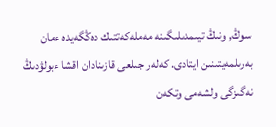سوڭ, ونىڭ تيىمدىلىگىنە مەملەكەتتىك دەڭگەيدە ءمان بەرىلمەيتىنىن ايتادى. كەلەر جىلعى قازىنادان اقشا ءبولۋدىڭ نەگىزگى ولشەمى وتكەن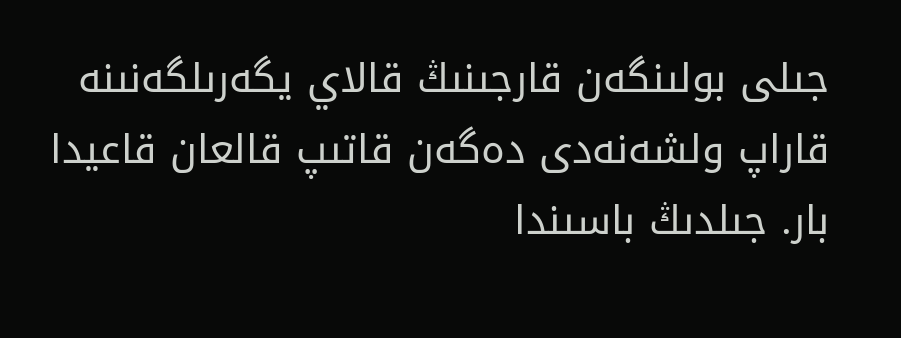جىلى بولىنگەن قارجىنىڭ قالاي يگەرىلگەنىنە قاراپ ولشەنەدى دەگەن قاتىپ قالعان قاعيدا بار. جىلدىڭ باسىندا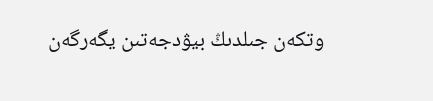وتكەن جىلدىڭ بيۋدجەتىن يگەرگەن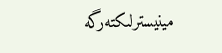مينيسترلىكتەرگە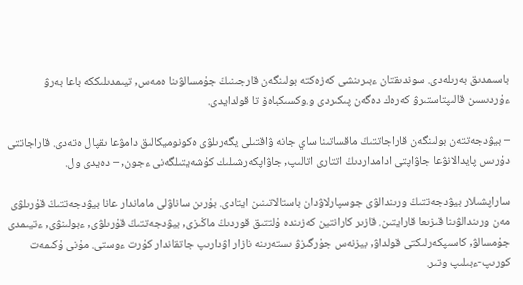باسىمدىق بەرىلەدى. سوندىقتان ءبىرىنشى كەزەكتە بولىنگەن قارجىنىڭ جۇمسالۋىنا ەمەس, تيىمدىلىككە باعا بەرۋ ءۇردىسىن قالىپتاستىرۋ كەرەك دەگەن پىكىردى و.وكسىكباەۆ تا قولدايدى.

– بيۋدجەتتەن بولىنگەن قاراجاتتىڭ ماقساتىنا ساي جانە ۋاقتىلى يگەرىلۋى ەكونوميكالىق دامۋعا ىقپال ەتەدى. قاراجاتتى دۇرىس پايدالانۋعا جاۋاپتى ادامداردىڭ اتتارى اتالىپ, جاۋاپكەرشىلىك كۇشەيتىلگەنى ءجون, – دەيدى ول.

ساراپشىلار بيۋدجەتتىڭ ورىندالۋى جوسپارلاۋدان باستالاتىنىن ايتادى. بۇرىن ساناۋلى ماماندار عانا بيۋدجەتتىڭ قۇرىلۋى مەن ورىندالۋىنا قىزىعا قارايتىن. قازىر كارانتين كەزىندە ۇلتتىق قوردىڭ ماڭىزى, بيۋدجەتتىڭ قۇرىلۋى, ءبولىنۋى, ءتيىمدى جۇمسالۋ, كاسىپكەرلىكتى قولداۋ, بيزنەس جۇرگىزۋ ىستەرىنە نازار اۋدارىپ جاتقاندار كۇرت ءوستى. مۇنى ۇكىمەت كورىپ-ءبىلىپ وتىر.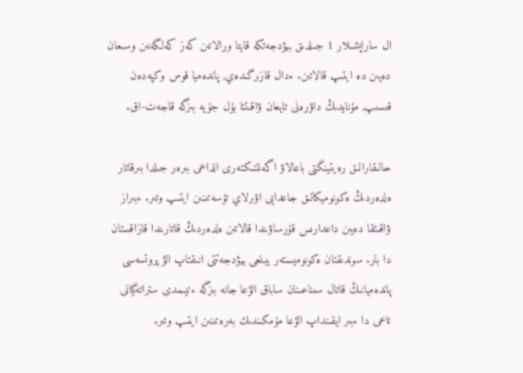ال ساراپشىلار 1 جىلدىق بيۋدجەتكە قايتا ورالاتىن كەز كەلگەنىن وسىعان دەيىن دە ايتىپ قالاتىن. ءدال قازىرگىدەي, پاندەميا قوس وكپەدەن قىسىپ, مۇنايدىڭ داۋرەنى تايعان ۋاقىتتا بۇل جۇيە بىزگە قاجەت-اق.

حالىقارالىق رەيتينگتى باعالاۋ اگەنتتىكتەرى الداعى بىرەر جىلدا بىرقاتار ەلدەردىڭ ەكونوميكالىق جاعدايى اۋىرلاي تۇسەتىنىن ايتىپ وتىر. ءبىراز ۋاقىتقا دەيىن داعدارىس قۇرساۋىندا قالاتىن ەلدەردىڭ قاتارىندا قازاقستان دا بار. سوندىقتان ەكونوميستەر بيىلعى بيۋدجەتتى انىقتاپ الۋ پروتسەسى پاندەميانىڭ قاتال سىناعىنان ساباق الۋعا جانە بىزگە ءتيىمدى ستراتەگيانى تاعى دا ءبىر ايقىنداپ الۋعا مۇمكىندىك بەرەتىنىن ايتىپ وتىر.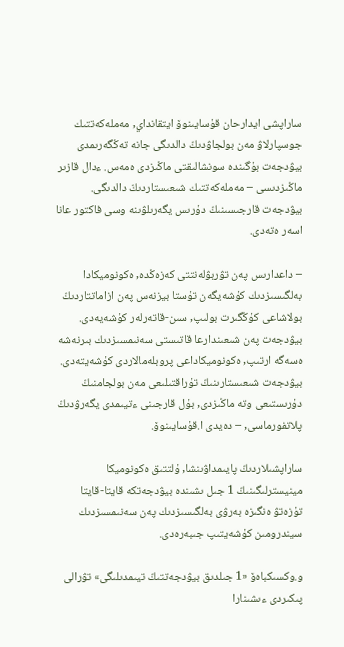ساراپشى ايدارحان قۇسايىنوۆ ايتقانداي, مەملەكەتتىك جوسپارلاۋ مەن بولجاۋدىڭ دالدىگى جانە تەڭگەرىمدى بيۋدجەت بۇگىندە سونشالىقتى ماڭىزدى ەمەس. ءدال قازىر ماڭىزدىسى – مەملەكەتتىك شىعىستاردىڭ دالدىگى. بيۋدجەت قارجىسىنىڭ دۇرىس يگەرىلۋىنە وسى فاكتور عانا اسەر ەتەدى.

– داعدارىس پەن تۋربۋلەنتتى كەزەڭدە, ەكونوميكادا بەلگىسىزدىك كۇشەيگەن تۇستا بيزنەس پەن ازاماتتاردىڭ بولاشاعى كۇڭگىرت بولىپ, سىن-قاتەرلەر كۇشەيەدى. بيۋدجەت پەن شىعىندارعا قاتىستى سەنىمسىزدىك بىرنەشە ەسەگە ارتىپ, ەكونوميكاداعى پروبلەمالاردى كۇشەيتەدى. بيۋدجەت شىعىستارىنىڭ تۇراقتىلىعى مەن بولجامنىڭ دۇرىستىعى وتە ماڭىزدى, بۇل قارجىنى ءتيىمدى يگەرۋدىڭ پلاتفورماسى, – دەيدى ا.قۇسايىنوۆ.

ساراپشىلاردىڭ پايىمداۋىنشا, ۇلتتىق ەكونوميكا مينيسترلىگىنىڭ 1 جىل ىشىندە بيۋدجەتكە قايتا-قايتا تۇزەتۋ ەنگىزە بەرۋى بەلگىسىزدىك پەن سەنىمسىزدىك سيندرومىن كۇشەيتىپ جىبەرەدى.

و.وكسىكباەۆ «1 جىلدىق بيۋدجەتتىڭ تيىمدىلىگى» تۋرالى پىكىردى ءىشىنارا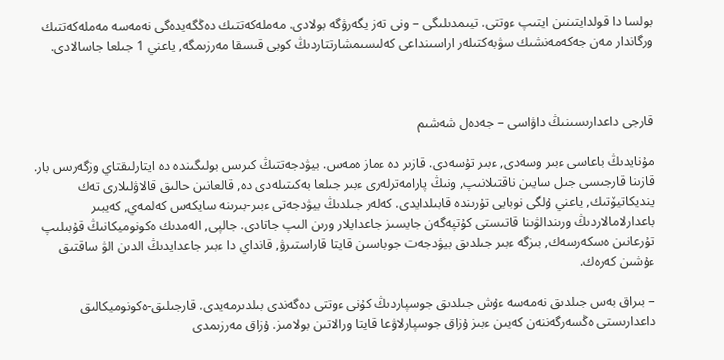بولسا دا قولدايتىنىن ايتىپ ءوتتى. تيىمدىلىگى – ونى تەز يگەرۋگە بولادى. مەملەكەتتىك دەڭگەيدەگى نەمەسە مەملەكەتتىك ورگاندار مەن جەكەمەنشىك سۋبەكتىلەر اراسىنداعى كەلىسىمشارتتاردىڭ كوبى قىسقا مەرزىمگە, ياعني 1 جىلعا جاسالادى.



قارجى داعدارىسىنىڭ داۋاسى – جەدەل شەشىم

مۇنايدىڭ باعاسى ءبىر وسەدى, ءبىر تۇسەدى. قازىر دە ءماز ەمەس. بيۋدجەتتىڭ كىرىس بولىگىندە دە ايتارلىقتاي وزگەرىس بار. قازىنا قارجىسى جىل سايىن ناقتىلانىپ, ونىڭ پارامەترلەرى ءبىر جىلعا بەكىتىلەدى دە, قالعانىن حالىق قالاۋلىلارى تەك ينديكاتيۆتىك, ياعني ۇلگى نوبايى تۇرىندە قابىلدايدى. كەلەر جىلدىڭ بيۋدجەتى ءبىر-بىرىنە سايكەس كەلمەي, كەيبىر باعدارلامالاردىڭ ورىندالۋىنا قاتىستى كۇتپەگەن جايسىز جاعدايلار ورىن الىپ جاتادى. جالپى, الەمدىك ەكونوميكانىڭ قۇبىلىپ تۇرعانىن ەسكەرسەك, بىزگە ءبىر جىلدىق بيۋدجەت جوباسىن قايتا قاراستىرۋ, قانداي دا ءبىر جاعدايدىڭ الدىن الۋ ساقتىق ءۇشىن كەرەك.

– بىراق بەس جىلدىق نەمەسە ءۇش جىلدىق جوسپاردىڭ كۇنى ءوتتى دەگەندى بىلدىرمەيدى. قارجىلىق-ەكونوميكالىق داعدارىستى ەڭسەرگەننەن كەيىن ءبىز ۇزاق جوسپارلاۋعا قايتا ورالاتىن بولامىز. ۇزاق مەرزىمدى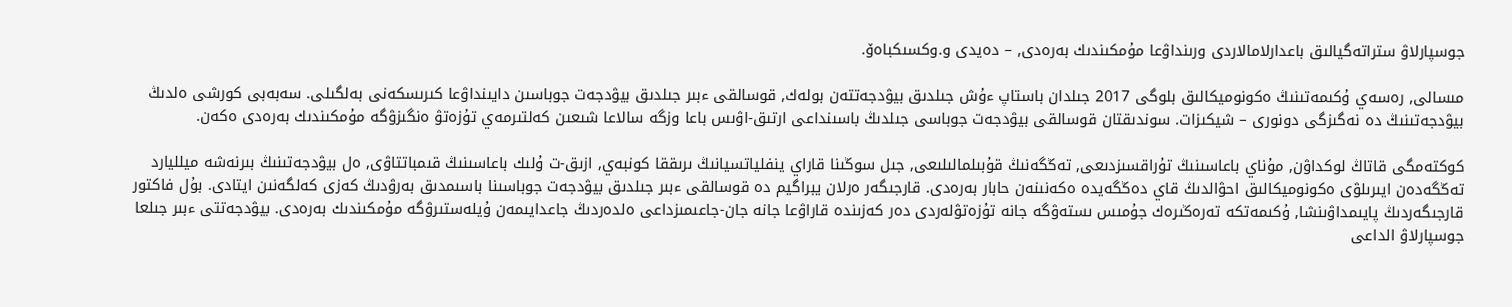جوسپارلاۋ ستراتەگيالىق باعدارلامالاردى ورىنداۋعا مۇمكىندىك بەرەدى, – دەيدى و.وكسىكباەۆ.

مىسالى, رەسەي ۇكىمەتىنىڭ ەكونوميكالىق بلوگى 2017 جىلدان باستاپ ءۇش جىلدىق بيۋدجەتتەن بولەك, قوسالقى ءبىر جىلدىق بيۋدجەت جوباسىن دايىنداۋعا كىرىسكەنى بەلگىلى. سەبەبى كورشى ەلدىڭ بيۋدجەتىنىڭ دە نەگىزگى دونورى – شيكىزات. سوندىقتان قوسالقى بيۋدجەت جوباسى جىلدىڭ باسىنداعى ارتىق-اۋىس باعا وزگە سالاعا شىعىن كەلتىرمەي تۇزەتۋ ەنگىزۋگە مۇمكىندىك بەرەدى ەكەن.

كوكتەمگى قاتاڭ لوكداۋن, مۇناي باعاسىنىڭ تۇراقسىزدىعى, تەڭگەنىڭ قۇبىلمالىلىعى, جىل سوڭىنا قاراي ينفلياتسيانىڭ ىرىققا كونبەي, ازىق-ت ۇلىك باعاسىنىڭ قىمباتتاۋى, ەل بيۋدجەتىنىڭ بىرنەشە ميلليارد تەڭگەدەن ايىرىلۋى ەكونوميكالىق احۋالدىڭ قاي دەڭگەيدە ەكەنىنەن حابار بەرەدى. قارجىگەر ەرلان يبراگيم دە قوسالقى ءبىر جىلدىق بيۋدجەت جوباسىنا باسىمدىق بەرۋدىڭ كەزى كەلگەنىن ايتادى. بۇل فاكتور قارجىگەردىڭ پايىمداۋىنشا, ۇكىمەتكە تەرەڭىرەك جۇمىس ىستەۋگە جانە تۇزەتۋلەردى دەر كەزىندە قاراۋعا جانە جان-جاعىمىزداعى ەلدەردىڭ جاعدايىمەن ۇيلەستىرۋگە مۇمكىندىك بەرەدى. بيۋدجەتتى ءبىر جىلعا جوسپارلاۋ الداعى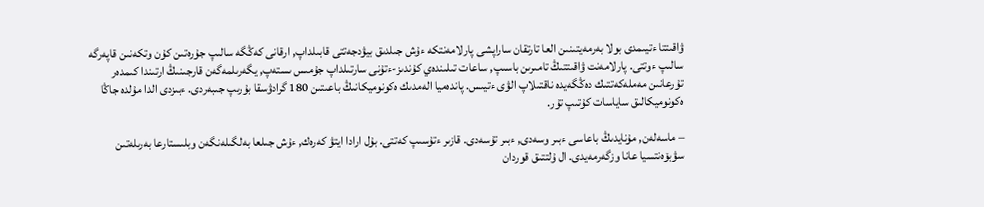ۋاقىتتا ءتيىمدى بولا بەرمەيتىنىن العا تارتقان ساراپشى پارلامەنتكە ءۇش جىلدىق بيۋدجەتتى قابىلداپ, ارقانى كەڭگە سالىپ جۇرەتىن كۇن وتكەنىن قاپەرگە سالىپ ءوتتى. پارلامەنت ۋاقىتتىڭ تامىرىن باسىپ, ساعات تىلىندەي كۇندىز-ءتۇنى سارتىلداپ جۇمىس ىستەپ, يگەرىلمەگەن قارجىنىڭ ارتىندا كىمدەر تۇرعانىن مەملەكەتتىك دەڭگەيدە ناقتىلاپ الۋى ءتيىس. پاندەميا الەمدىك ەكونوميكانىڭ باعىتىن 180 گرادۋسقا بۇرىپ جىبەردى. ءبىزدى الدا مۇلدە جاڭا ەكونوميكالىق ساياسات كۇتىپ تۇر.

– ماسەلەن, مۇنايدىڭ باعاسى ءبىر وسەدى, ءبىر تۇسەدى. قازىر ءتۇسىپ كەتتى. بۇل ارادا ايتۋ كەرەك, ءۇش جىلعا بەلگىلەنگەن وبلىستارعا بەرىلەتىن سۋبۆەنتسيا عانا وزگەرمەيدى. ال ۇلتتىق قوردان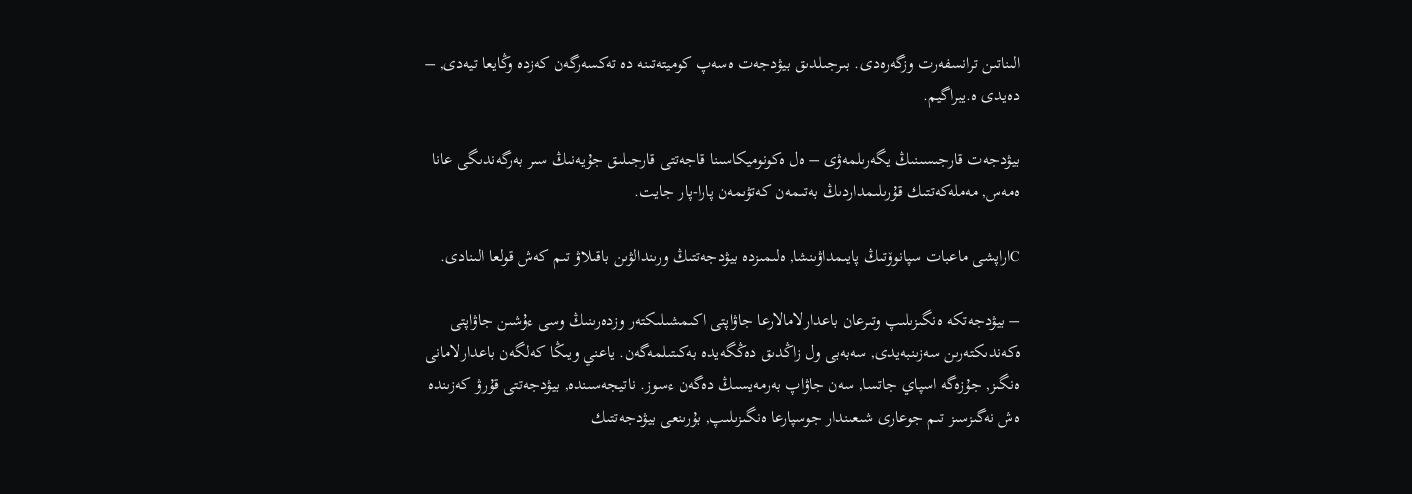الىناتىن ترانسفەرت وزگەرەدى. بىرجىلدىق بيۋدجەت ەسەپ كوميتەتىنە دە تەكسەرگەن كەزدە وڭايعا تيەدى, – دەيدى ە.يبراگيم.

بيۋدجەت قارجىسىنىڭ يگەرىلمەۋى – ەل ەكونوميكاسىنا قاجەتتى قارجىلىق جۇيەنىڭ سىر بەرگەندىگى عانا ەمەس, مەملەكەتتىك قۇرىلىمداردىڭ بەتىمەن كەتۋىمەن پارا-پار جايت.

Cاراپشى ماعبات سپانوۆتىڭ پايىمداۋىنشا, ەلىمىزدە بيۋدجەتتىڭ ورىندالۋىن باقىلاۋ تىم كەش قولعا الىنادى.

– بيۋدجەتكە ەنگىزىلىپ وتىرعان باعدارلامالارعا جاۋاپتى اكىمشىلىكتەر وزدەرىنىڭ وسى ءۇشىن جاۋاپتى ەكەندىكتەرىن سەزىنبەيدى, سەبەبى ول زاڭدىق دەڭگەيدە بەكىتىلمەگەن. ياعني ويىڭا كەلگەن باعدارلامانى ەنگىز, جۇزەگە اسپاي جاتسا, سەن جاۋاپ بەرمەيسىڭ دەگەن ءسوز. ناتيجەسىندە, بيۋدجەتتى قۇرۋ كەزىندە ەش نەگىزسىز تىم جوعارى شىعىندار جوسپارعا ەنگىزىلىپ, بۇرىنعى بيۋدجەتتىك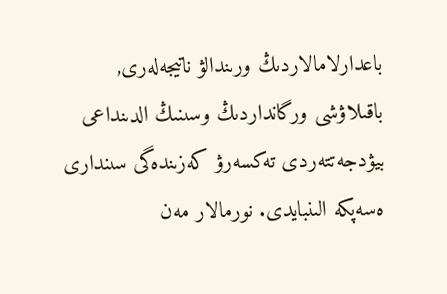باعدارلامالاردىڭ ورىندالۋ ناتيجەلەرى, باقىلاۋشى ورگانداردىڭ وسىنىڭ الدىنداعى بيۋدجەتتەردى تەكسەرۋ كەزىندەگى سىندارى ەسەپكە الىنبايدى. نورمالار مەن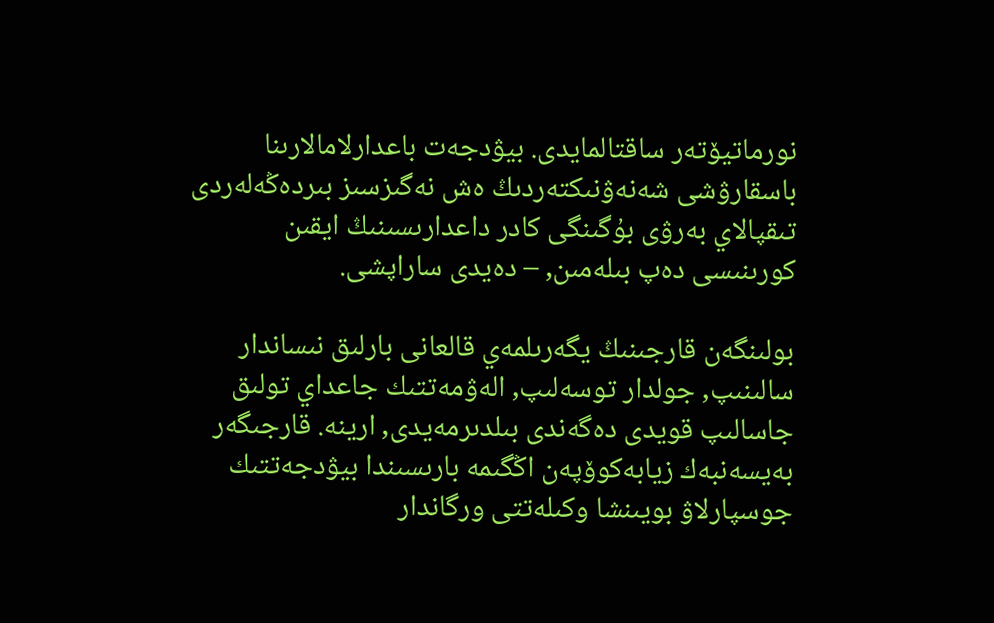نورماتيۆتەر ساقتالمايدى. بيۋدجەت باعدارلامالارىنا باسقارۋشى شەنەۋنىكتەردىڭ ەش نەگىزسىز بىردەڭەلەردى تىقپالاي بەرۋى بۇگىنگى كادر داعدارىسىنىڭ ايقىن كورىنىسى دەپ بىلەمىن, – دەيدى ساراپشى.

بولىنگەن قارجىنىڭ يگەرىلمەي قالعانى بارلىق نىساندار سالىنىپ, جولدار توسەلىپ, الەۋمەتتىك جاعداي تولىق جاسالىپ قويدى دەگەندى بىلدىرمەيدى, ارينە. قارجىگەر بەيسەنبەك زيابەكوۆپەن اڭگىمە بارىسىندا بيۋدجەتتىك جوسپارلاۋ بويىنشا وكىلەتتى ورگاندار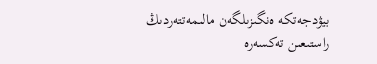بيۋدجەتكە ەنگىزىلگەن مالىمەتتەردىڭ راستىعىن تەكسەرە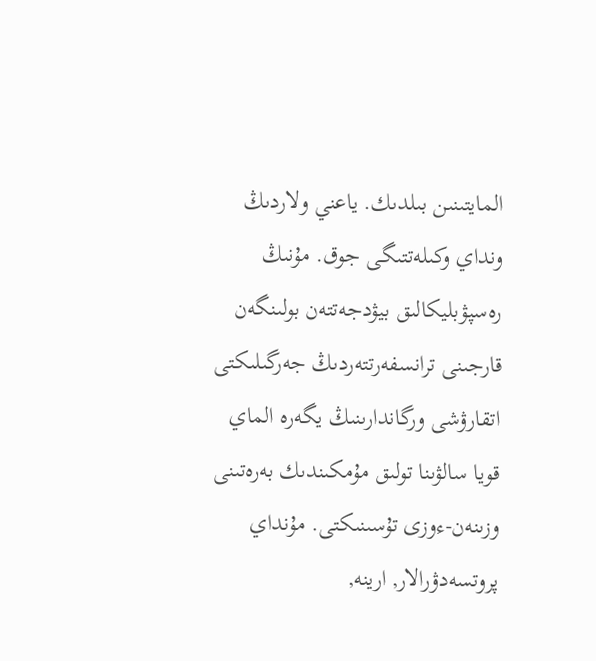المايتىنىن بىلدىك. ياعني ولاردىڭ ونداي وكىلەتتىگى جوق. مۇنىڭ رەسپۋبليكالىق بيۋدجەتتەن بولىنگەن قارجىنى ترانسفەرتتەردىڭ جەرگىلىكتى اتقارۋشى ورگاندارىنىڭ يگەرە الماي قويا سالۋىنا تولىق مۇمكىندىك بەرەتىنى وزىنەن-ءوزى تۇسىنىكتى. مۇنداي پروتسەدۋرالار, ارينە,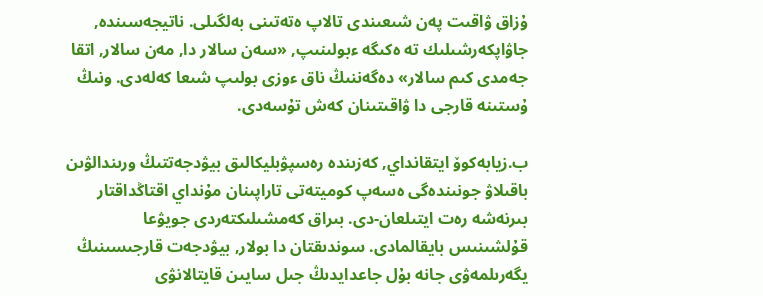ۇزاق ۋاقىت پەن شىعىندى تالاپ ەتەتىنى بەلگىلى. ناتيجەسىندە, جاۋاپكەرشىلىك تە ەكىگە ءبولىنىپ, «سەن سالار دا, مەن سالار, اتقا جەمدى كىم سالار» دەگەننىڭ ناق ءوزى بولىپ شىعا كەلەدى. ونىڭ ۇستىنە قارجى دا ۋاقىتىنان كەش تۇسەدى.

ب.زيابەكوۆ ايتقانداي, كەزىندە رەسپۋبليكالىق بيۋدجەتتىڭ ورىندالۋىن باقىلاۋ جونىندەگى ەسەپ كوميتەتى تاراپىنان مۇنداي اقتاڭداقتار بىرنەشە رەت ايتىلعان-دى. بىراق كەمشىلىكتەردى جويۋعا قۇلشىنىس بايقالمادى. سوندىقتان دا بولار, بيۋدجەت قارجىسىنىڭ يگەرىلمەۋى جانە بۇل جاعدايدىڭ جىل سايىن قايتالانۋى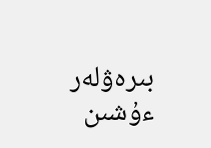بىرەۋلەر ءۇشىن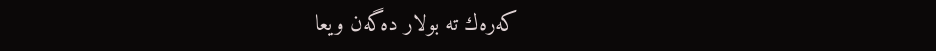كەرەك تە بولار دەگەن ويعا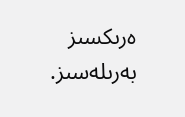ەرىكسىز بەرىلەسىز.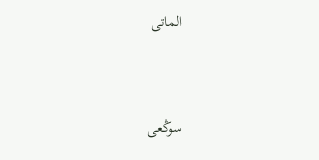الماتى



سوڭعى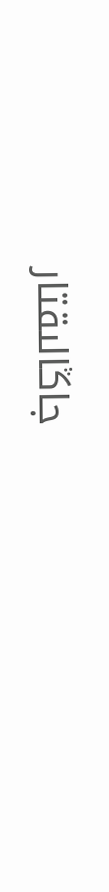جاڭالىقتار